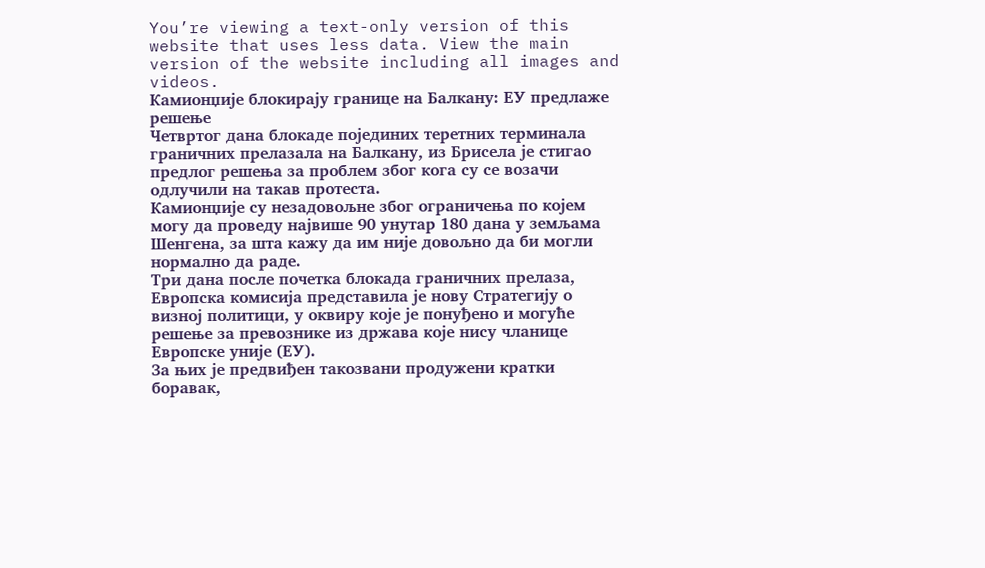You’re viewing a text-only version of this website that uses less data. View the main version of the website including all images and videos.
Камионџије блокирају границе на Балкану: ЕУ предлаже решење
Четвртог дана блокаде појединих теретних терминала граничних прелазала на Балкану, из Брисела је стигао предлог решења за проблем због кога су се возачи одлучили на такав протеста.
Камионџије су незадовољне због ограничења по којем могу да проведу највише 90 унутар 180 дана у земљама Шенгена, за шта кажу да им није довољно да би могли нормално да раде.
Три дана после почетка блокада граничних прелаза, Европска комисија представила је нову Стратегију о визној политици, у оквиру које је понуђено и могуће решење за превознике из држава које нису чланице Европске уније (ЕУ).
За њих је предвиђен такозвани продужени кратки боравак,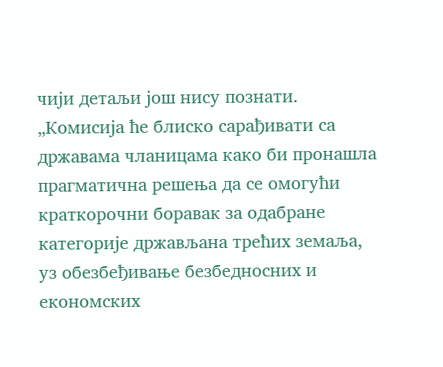чији детаљи још нису познати.
„Комисија ће блиско сарађивати са државама чланицама како би пронашла прагматична решења да се омогући краткорочни боравак за одабране категорије држављана трећих земаља, уз обезбеђивање безбедносних и економских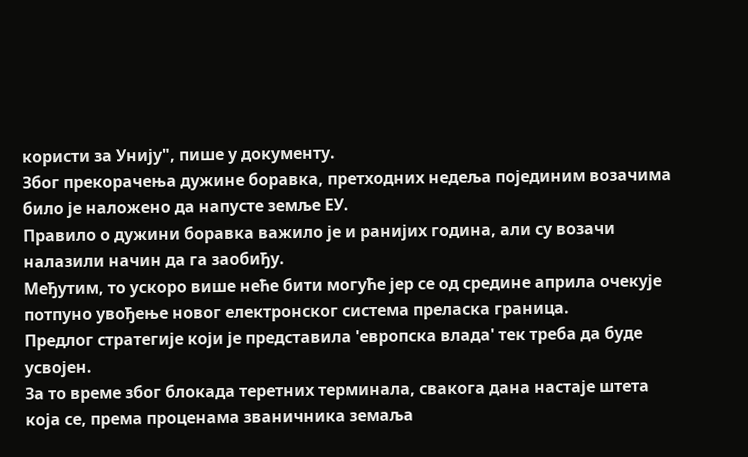користи за Унију", пише у документу.
Због прекорачења дужине боравка, претходних недеља појединим возачима било је наложено да напусте земље ЕУ.
Правило о дужини боравка важило је и ранијих година, али су возачи налазили начин да га заобиђу.
Међутим, то ускоро више неће бити могуће јер се од средине априла очекује потпуно увођење новог електронског система преласка граница.
Предлог стратегије који је представила 'европска влада' тек треба да буде усвојен.
За то време због блокада теретних терминала, свакога дана настаје штета која се, према проценама званичника земаља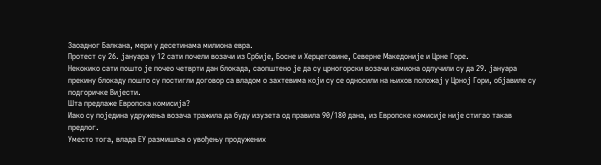Заоадног Балкана, мери у десетинама милиона евра.
Протест су 26. јануара у 12 сати почели возачи из Србије, Босне и Херцеговине, Северне Македоније и Црне Горе.
Некокико сати пошто је почео четврти дан блокада, саопштено је да су црногорски возачи камиона одлучили су да 29. јануара прекину блокаду пошто су постигли договор са владом о захтевима који су се односили на њихов положај у Црној Гори, објавиле су подгоричке Вијести.
Шта предлаже Европска комисија?
Иако су поједина удружења возача тражила да буду изузета од правила 90/180 дана, из Европске комисије није стигао такав предлог.
Уместо тога, влада ЕУ размишља о увођењу продужених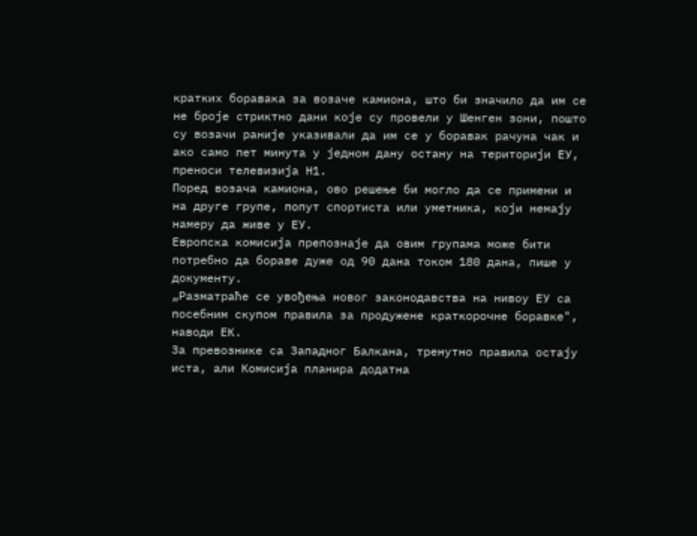кратких боравака за возаче камиона, што би значило да им се не броје стриктно дани које су провели у Шенген зони, пошто су возачи раније указивали да им се у боравак рачуна чак и ако само пет минута у једном дану остану на територији ЕУ, преноси телевизија Н1.
Поред возача камиона, ово решење би могло да се примени и на друге групе, попут спортиста или уметника, који немају намеру да живе у ЕУ.
Европска комисија препознаје да овим групама може бити потребно да бораве дуже од 90 дана током 180 дана, пише у документу.
„Разматраће се увођења новог законодавства на нивоу ЕУ са посебним скупом правила за продужене краткорочне боравке", наводи ЕК.
За превознике са Западног Балкана, тренутно правила остају иста, али Комисија планира додатна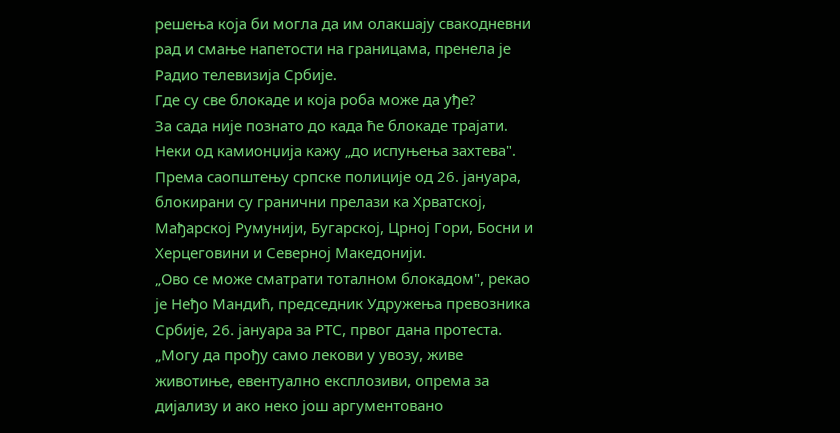решења која би могла да им олакшају свакодневни рад и смање напетости на границама, пренела је Радио телевизија Србије.
Где су све блокаде и која роба може да уђе?
За сада није познато до када ће блокаде трајати.
Неки од камионџија кажу „до испуњења захтева".
Према саопштењу српске полиције од 26. јануара, блокирани су гранични прелази ка Хрватској, Мађарској Румунији, Бугарској, Црној Гори, Босни и Херцеговини и Северној Македонији.
„Ово се може сматрати тоталном блокадом", рекао је Неђо Мандић, председник Удружења превозника Србије, 26. јануара за РТС, првог дана протеста.
„Могу да прођу само лекови у увозу, живе животиње, евентуално експлозиви, опрема за дијализу и ако неко још аргументовано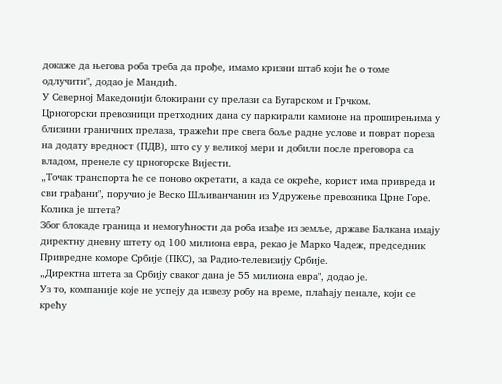докаже да његова роба треба да прође, имамо кризни штаб који ће о томе одлучити", додао је Мандић.
У Северној Македонији блокирани су прелази са Бугарском и Грчком.
Црногорски превозници претходних дана су паркирали камионе на проширењима у близини граничних прелаза, тражећи пре свега боље радне услове и поврат пореза на додату вредност (ПДВ), што су у великој мери и добили после преговора са владом, пренеле су црногорске Вијести.
„Точак транспорта ће се поново окретати, а када се окреће, корист има привреда и сви грађани", поручио је Веско Шљиванчанин из Удружење превозника Црне Горе.
Колика је штета?
Због блокаде граница и немогућности да роба изађе из земље, државе Балкана имају директну дневну штету од 100 милиона евра, рекао је Марко Чадеж, председник Привредне коморе Србије (ПКС), за Радио-телевизију Србије.
„Директна штета за Србију сваког дана је 55 милиона евра", додао је.
Уз то, компаније које не успеју да извезу робу на време, плаћају пенале, који се крећу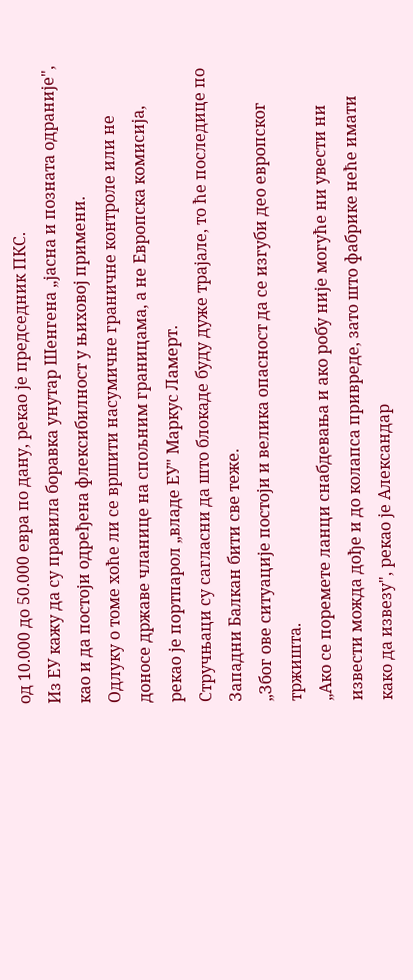од 10.000 до 50.000 евра по дану, рекао је председник ПКС.
Из ЕУ кажу да су правила боравка унутар Шенгена „јасна и позната одраније", као и да постоји одређена флексибилност у њиховој примени.
Одлуку о томе хоће ли се вршити насумичне граничне контроле или не доносе државе чланице на спољним границама, а не Европска комисија, рекао је портпарол „владе ЕУ" Маркус Ламерт.
Стручњаци су сагласни да што блокаде буду дуже трајале, то ће последице по Западни Балкан бити све теже.
„Због ове ситуације постоји и велика опасност да се изгуби део европског тржишта.
„Ако се поремете ланци снабдевања и ако робу није могуће ни увести ни извести можда дође и до колапса привреде, зато што фабрике неће имати како да извезу", рекао је Александар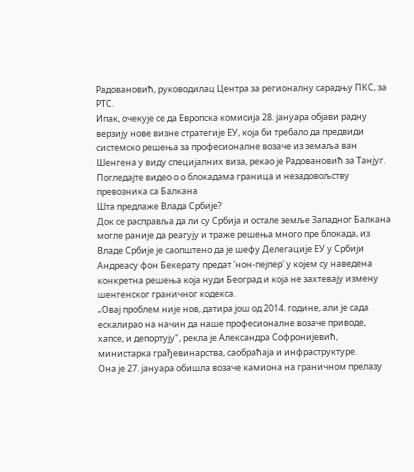Радовановић, руководилац Центра за регионалну сарадњу ПКС, за РТС.
Ипак, очекује се да Европска комисија 28. јануара објави радну верзију нове визне стратегије ЕУ, која би требало да предвиди системско решења за професионалне возаче из земаља ван Шенгена у виду специјалних виза, рекао је Радовановић за Танјуг.
Погледајте видео о о блокадама граница и незадовољству превозника са Балкана
Шта предлаже Влада Србије?
Док се расправља да ли су Србија и остале земље Западног Балкана могле раније да реагују и траже решења много пре блокада, из Владе Србије је саопштено да је шефу Делегације ЕУ у Србији Андреасу фон Бекерату предат 'нон-пејпер' у којем су наведена конкретна решења која нуди Београд и која не захтевају измену шенгенског граничног кодекса.
„Овај проблем није нов, датира још од 2014. године, али је сада ескалирао на начин да наше професионалне возаче приводе, хапсе, и депортују", рекла је Александра Софронијевић, министарка грађевинарства, саобраћаја и инфраструктуре.
Она је 27. јануара обишла возаче камиона на граничном прелазу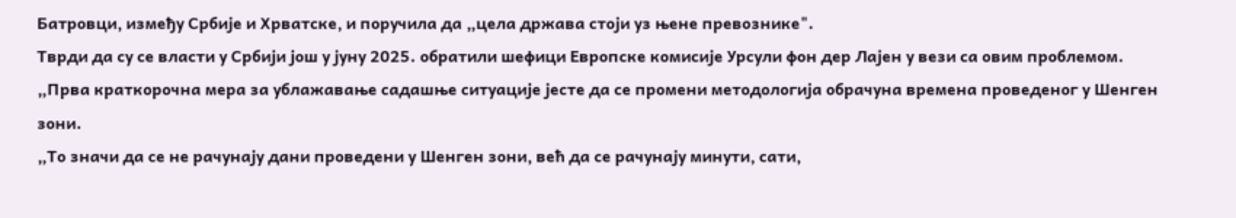Батровци, између Србије и Хрватске, и поручила да „цела држава стоји уз њене превознике".
Тврди да су се власти у Србији још у јуну 2025. обратили шефици Европске комисије Урсули фон дер Лајен у вези са овим проблемом.
„Прва краткорочна мера за ублажавање садашње ситуације јесте да се промени методологија обрачуна времена проведеног у Шенген зони.
„То значи да се не рачунају дани проведени у Шенген зони, већ да се рачунају минути, сати,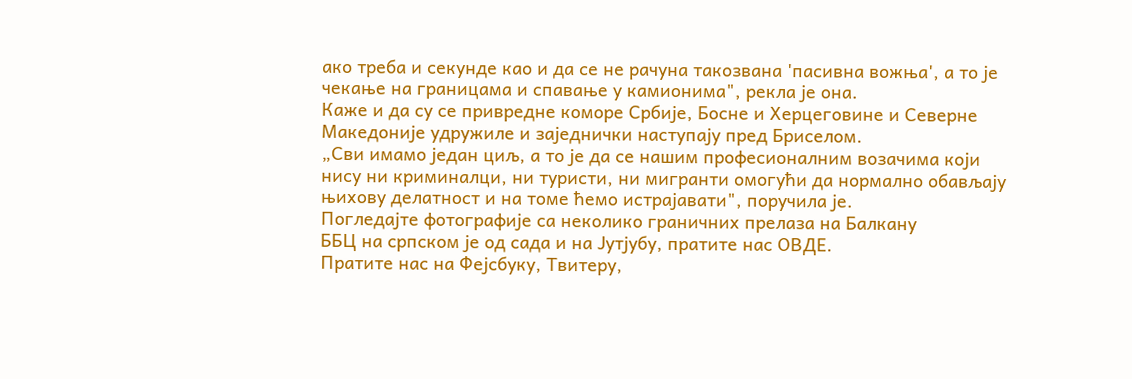ако треба и секунде као и да се не рачуна такозвана 'пасивна вожња', а то је чекање на границама и спавање у камионима", рекла је она.
Каже и да су се привредне коморе Србије, Босне и Херцеговине и Северне Македоније удружиле и заједнички наступају пред Бриселом.
„Сви имамо један циљ, а то је да се нашим професионалним возачима који нису ни криминалци, ни туристи, ни мигранти омогући да нормално обављају њихову делатност и на томе ћемо истрајавати", поручила је.
Погледајте фотографије са неколико граничних прелаза на Балкану
ББЦ на српском је од сада и на Јутјубу, пратите нас ОВДЕ.
Пратите нас на Фејсбуку, Твитеру,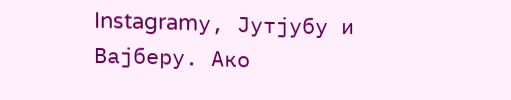Instagramу, Јутјубу и Вајберу. Ако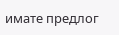имате предлог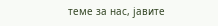теме за нас, јавите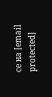се на [email protected]